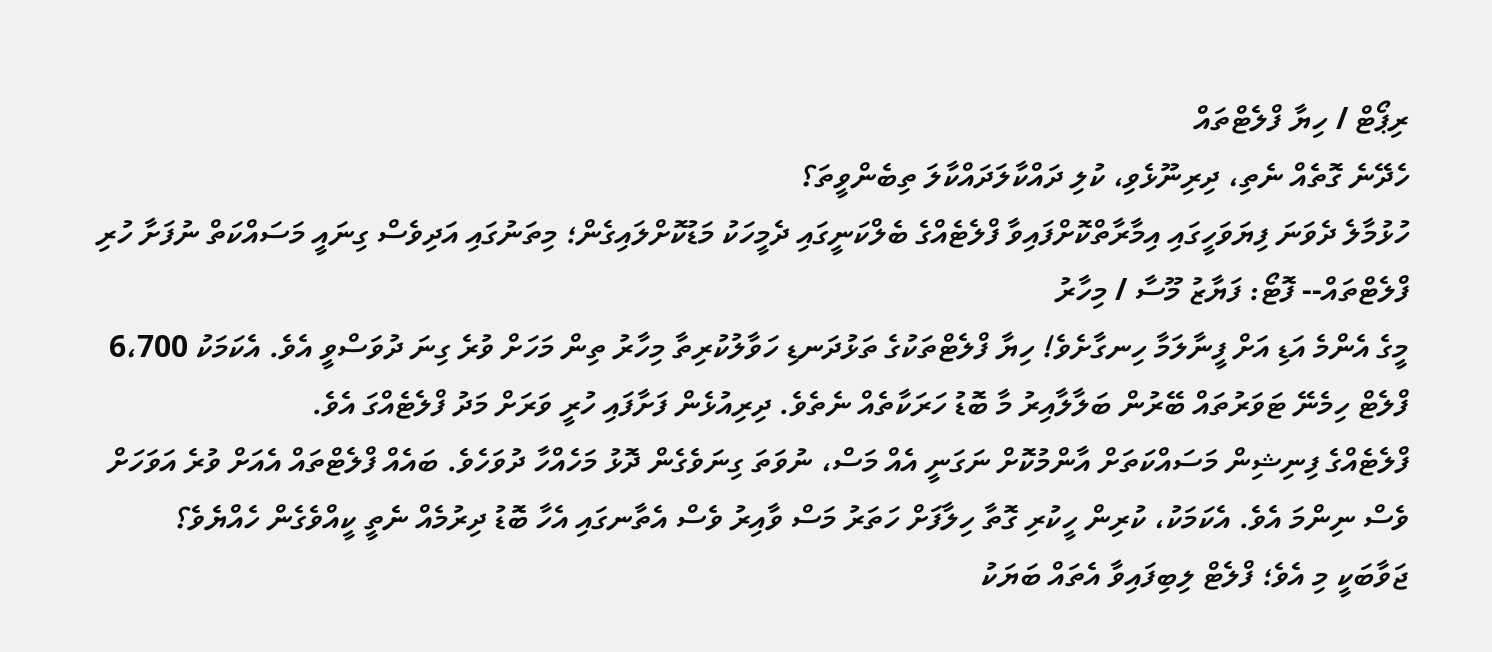ރިޕޯޓް / ހިޔާ ފްލެޓްތައް
ހެދޭނެ ގޮތެއް ނެތި، ދިރިނޫޅެވި، ކުލި ދައްކާލަދައްކާލަ ތިބެންވީތަ؟
ހުޅުމާލެ ދެވަނަ ފިޔަވަހީގައި އިމާރާތްކޮށްފައިވާ ފްލެޓެއްގެ ބެލްކަނީގައި ދެމީހަކު މަޑުކޮށްލައިގެން؛ މިތަނުގައި އަދިވެސް ގިނައީ މަސައްކަތް ނުފަށާ ހުރި ފްލެޓްތައް-- ފޮޓޯ: ފަޔާޒު މޫސާ / މިހާރު
މީގެ އެންމެ އަޑި އަށް ފީނާލަމާ ހިނގާށެވެ! ހިޔާ ފްލެޓްތަކުގެ ތަޅުދަނޑި ހަވާލުކުރިތާ މިހާރު ތިން މަހަށް ވުރެ ގިނަ ދުވަސްވީ އެވެ. އެކަމަކު 6،700 ފްލެޓް ހިމެނޭ ޓަވަރުތައް ބޭރުން ބަލާލާއިރު މާ ބޮޑު ހަރަކާތެއް ނެތެވެ. ދިރިއުޅެން ފަށާފައި ހުރީ ވަރަށް މަދު ފްލެޓެއްގަ އެވެ.
ފްލެޓެއްގެ ފިނިޝިން މަސައްކަތަށް އާންމުކޮށް ނަގަނީ އެއް މަސް، ނުވަތަ ގިނަވެގެން ދޮޅު މަހެއްހާ ދުވަހެވެ. ބައެއް ފްލެޓްތައް އެއަށް ވުރެ އަވަހަށް ވެސް ނިންމަ އެވެ. އެކަމަކު، ކުރިން ހީކުރި ގޮތާ ހިލާފަށް ހަތަރު މަސް ވާއިރު ވެސް އެތާނގައި އެހާ ބޮޑު ދިރުމެއް ނެތީ ކީއްވެގެން ހެއްޔެވެ؟
ޖަވާބަކީ މި އެވެ؛ ފްލެޓް ލިބިފައިވާ އެތައް ބަޔަކު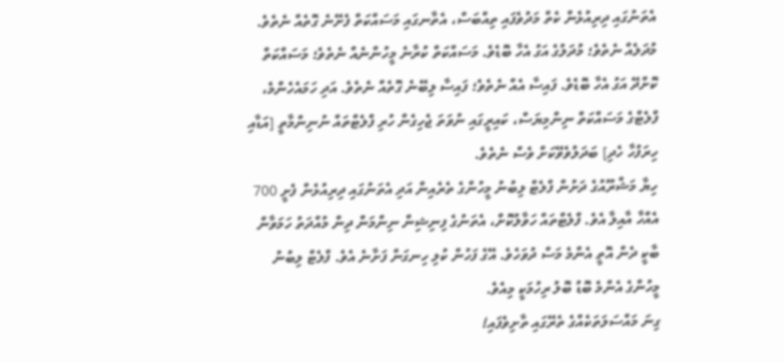އެތަނުގައި ދިރިއުޅެން ކެތް މަދުވެފައި ތިއްބަސް، އެތާނގައި މަސައްކަތް ފެށޭނެ ގޮތެއް ނެތެވެ. މުދަލެއް ނެތެވެ؛ މުދަލުގެ އަގު އެހާ ބޮޑެވެ. މަސައްކަތް ކުރާނެ މީހުންނެއް ނެތެވެ؛ މަސައްކަތް ކޮށްދޭ އަގު އެހާ ބޮޑެވެ. ފައިސާ އެއް ނެތެވެ؛ ފައިސާ ލިބޭނެ ގޮތެއް ނެތެވެ. އަދި ހަމައެހެންމެ، ފްލެޓްގެ މަސައްކަތް ނިންމިޔަސް، ކައިރީގައި ނުވަތަ ޖެހިގެން ހުރި ފްލެޓްތައް ނުނިންމާތީ [އަޑާއި ހިރަފުހާ ހެދި] ބަދަލުވެވޭކަށް ވެސް ނެތެވެ.
ހިޔާ މަޝްރޫއުގެ ދަށުން ފްލެޓް ލިބުނު މީހުންގެ ތެރެއިން އަދި އެތަނުގައި ދިރިއުޅެން ފެށީ 700 އެއްހާ އާއިލާ އެވެ. ފްލެޓްތައް ހަވާލުކޮށް، އެތަނުގެ ފިނިޝިން ނިންމަން ދިން މުއްދަތު ހަމަވާން ބާކީ ދެން އޮތީ އެންމެ މަސް ދުވަހެވެ. އޭގެ ފަހުން ކުލި ހިނގަން ފަށާނެ އެވެ. ފްލެޓް ލިބުނު މީހުންގެ އެންމެ ބޮޑު ބޮލު ރިހުމަކީ މިއެވެ.
ގިނަ މައްސަލަތަކެއްގެ ތެރޭގައި ތާށިވެފައި!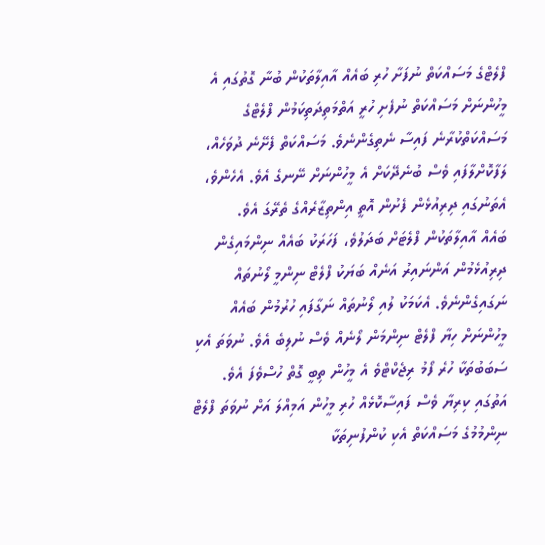ފްލެޓްގެ މަސައްކަތް ނުފަށާ ހުރި ބައެއް އާއިލާތަކުން ބުނާ ގޮތުގައި އެ މީހުންނަށް މަސައްކަތް ނުފެށި ހުރީ އަތްމަތިދަތިކަމުން ފްލެޓްގެ މަސައްކަތްކުރާނެ ފައިސާ ނެތިގެންނެވެ. މަސައްކަތް ފެށޭނެ ދުވަހެއް، ލަފާކޮށްލާފައި ވެސް ބުނެދޭކަށް އެ މީހުންނަށް ނޭނގެ އެވެ. އެހެންވެ، އެތަނުގައި ދިރިއުޅެން ފެށުން އޮތީ އިންތިޒާރެއްގެ ތެރޭގަ އެވެ.
ބައެއް އާއިލާތަކުން ފްލެޓަށް ބަދަލުވެ، ފަހަރަކު ބައެއް ނިންމައިގެން ދިރިއުޅެމުން އަންނައިރު އަނެއް ބަޔަކު ފްލެޓް ނިންމީ ލޯނުތައް ނަގައިގެންނެވެ. އެކަމަކު ލުއި ލޯނުތައް ނަގާފައި ހުރުމުން ބައެއް މީހުންނަށް ހިޔާ ފްލެޓް ނިންމަން ލޯނެއް ވެސް ނުލިބެ އެވެ. ނުވަތަ އެކި ސަބަބުތަކާ ހުރެ ފޯމު ރިޖެކްޓްވެ އެ މީހުން ތިބީ ގޮތް ހުސްވެފަ އެވެ.
އަތުގައި ކިރިޔާ ވެސް ފައިސާކޮޅެއް ހުރި މީހުން އަމިއްލަ އަށް ނުވަތަ ފްލެޓް ނިންމުމުގެ މަސައްކަތް އެކި ކުންފުނިތަކާ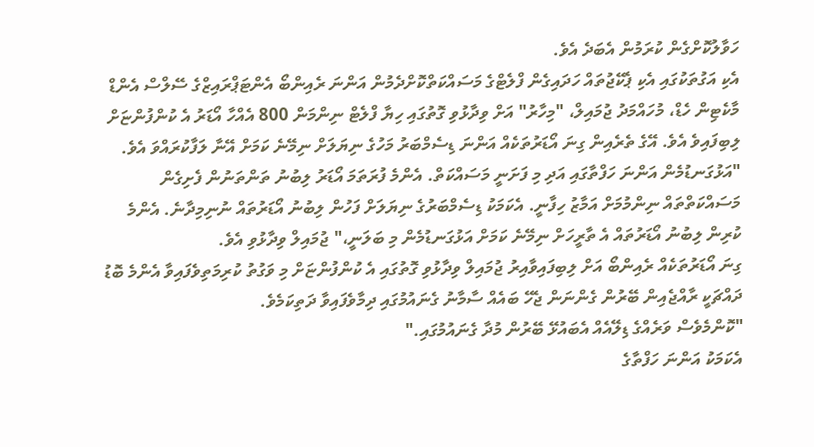ހަވާލުކޮށްގެން ކުރަމުން އެބަދެ އެވެ.
އެކި އަގުތަކުގައި އެކި ޕެކޭޖުތައް ހަދައިގެން ފްލެޓްގެ މަސައްކަތްކޮށްދެމުން އަންނަ ރެއިންބޯ އެންޓަޕްރައިޒްގެ ސޭލްސް އެންޑް މާކެޓިން ހެޑް، މުހައްމަދު ޖުމައިލް، "މިހާރު" އަށް ވިދާޅުވި ގޮތުގައި ހިޔާ ފްލެޓް ނިންމަން 800 އެއްހާ އޯޑަރު އެ ކުންފުންޏަށް ލިބިފައިވެ އެވެ. އޭގެ ތެރެއިން ގިނަ އޯޑަރުތަކެއް އަންނަ ޑިސެމްބަރު މަހުގެ ނިޔަލަށް ނިމޭނެ ކަމަށް އޭނާ ލަފާކުރައްވަ އެވެ.
"އަޅުގަނޑުމެން އަންނަ ހަފްތާގައި އަދި މި ފަށަނީ މަސައްކަތް. އެންމެ ފުރަތަމަ އޯޑަރު ލިބުނު ތަންތަނުން ފެށިގެން މަސައްކަތްތައް ނިންމުމަށް އަމާޒު ހިފާނީ. އެކަމަކު ޑިސެމްބަރުގެ ނިޔަލަށް ފަހުން ލިބުނު އޯޑަރުތައް ނުނިމިދާނެ. އެންމެ ކުރިން ލިބުނު އޯޑަރުތައް އެ ތާރީހަށް ނިމޭނެ ކަމަށް އަޅުގަނޑުމެން މި ބަލަނީ،" ޖުމައިލް ވިދާޅުވި އެވެ.
ގިނަ އޯޑަރުތަކެއް ރެއިންބޯ އަށް ލިބިފައިވާއިރު ޖުމައިލް ވިދާޅުވި ގޮތުގައި އެ ކުންފުންޏަށް މި ވަގުތު ކުރިމަތިވެފައިވާ އެންމެ ބޮޑު ދައްޗަކީ ރާއްޖެއިން ބޭރުން ގެންނަން ޖެހޭ ބައެއް ސާމާނު ގެނައުމުގައި ދިމާވެފައިވާ ދަތިކަމެވެ.
"ކޮންމެވެސް ވަރެއްގެ ޑިލޭއެއް އެބައުޅޭ ބޭރުން މުދާ ގެނައުމުގައި."
އެކަމަކު އަންނަ ހަފްތާގެ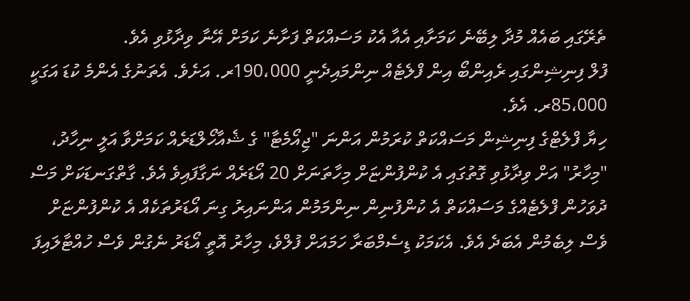ތެރޭގައި ބައެއް މުދާ ލިބޭނެ ކަމަށާއި އެއާ އެކު މަސައްކަތް ފަށާނެ ކަމަށް އޭނާ ވިދާޅުވި އެވެ.
ފުލް ފިނިޝިންގައި ރެއިންބޯ އިން ފްލެޓެއް ނިންމައިދެނީ 190،000ރ. އަށެވެ. އެތަނުގެ އެންމެ ކުޑަ އަގަކީ 85،000ރ. އެވެ.
ހިޔާ ފްލެޓްގެ ފިނިޝިން މަސައްކަތް ކުރަމުން އަންނަ "ޖިއޯމެޓާ" ގެ ޝެއާހޯލްޑަރެއް ކަމަށްވާ އަލީ ނިހާދު، "މިހާރު" އަށް ވިދާޅުވި ގޮތުގައި އެ ކުންފުންޏަށް މިހާތަނަށް 20 އޯޑަރެއް ނަގާފައިވެ އެވެ. ގާތްގަނޑަކަށް މަސް ދުވަހުން ފްލެޓެއްގެ މަސައްކަތް އެ ކުންފުނިން ނިންމަމުން އަންނައިރު ގިނަ އޯޑަރުތަކެއް އެ ކުންފުންޏަށް ވެސް ލިބެމުން އެބަދެ އެވެ. އެކަމަކު ޑިސެމްބަރާ ހަމައަށް ފުލްވެ، މިހާރު އޮތީ އޯޑަރު ނެގުން ވެސް ހުއްޓާލައިފަ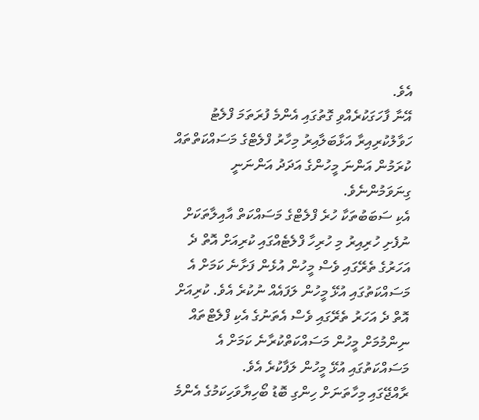އެވެ.
އޭނާ ފާހަގަކުރެއްވި ގޮތުގައި އެންމެ ފުރަތަމަ ފްލެޓު ހަވާލުކުރިއިރާ އަޅާބަލާއިރު މިހާރު ފްލެޓްގެ މަސައްކަތްތައް ކުރަމުން އަންނަ މީހުންގެ އަދަދު އަންނަނީ ގިނަވަމުންނެވެ.
އެކި ސަބަބުތަކާ ހުރެ ފްލެޓްގެ މަސައްކަތް އާއިލާތަކަށް ނުފެށި ހުރިއިރު މި ހުރިހާ ފްލެޓެއްގައި ކުރިއަށް އޮތް ދެ އަހަރުގެ ތެރޭގައި ވެސް މީހުން އުޅެން ފަށާނެ ކަމަށް އެ މަސައްކަތުގައި އުޅޭ މީހުން ލަފައެއް ނުކުރެ އެވެ. ކުރިއަށް އޮތް ދެ އަހަރު ތެރޭގައި ވެސް އެތަނުގެ އެކި ފްލެޓްތައް ނިންމުމަށް މީހުން މަސައްކަތްކުރާނެ ކަމަށް އެ މަސައްކަތުގައި އުޅޭ މީހުން ލަފާކުރެ އެވެ.
ރާއްޖޭގައި މިހާތަނަށް ހިންގި ބޮޑު ބޯހިޔާވަހިކަމުގެ އެންމެ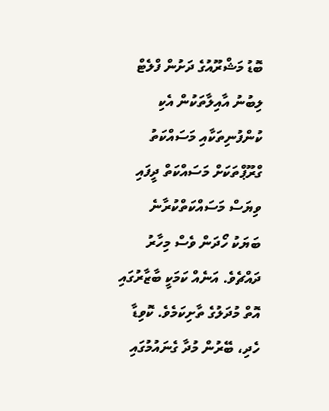ބޮޑު މަޝްރޫއުގެ ދަށުން ފްލެޓް ލިބުނު އާއިލާތަކުން އެކި ކުންފުނިތަކާއި މަސައްކަތު ގްރޫޕްތަކަށް މަސައްކަތް ދީފައި ވިޔަސް މަސައްކަތްކުރާނެ ބަޔަކު ހޯދަން ވެސް މިހާރު ދައްޗެވެ. އަނެއް ކަމަކީ ބާޒާރުގައި އޮތް މުދަލުގެ ތާށިކަމެވެ. ކޮވިޑާ ހެދި، ބޭރުން މުދާ ގެނައުމުގައި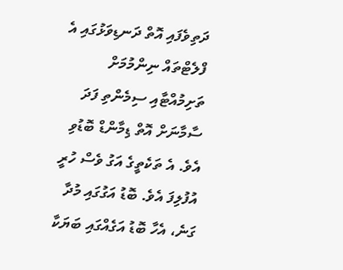ދަތިވެފައި އޮތް ދަނޑިވަޅުގައި އެ ފްލެޓްތައް ނިންމުމަށް ތަށިމުއްޓާއި ސިމެންތި ފަދަ ސާމާނަށް އޮތް ޑިމާންޑް ބޮޑުވި އެވެ. އެ ތަކެތީގެ އަގު ވެސް ހުރީ އުފުލިފަ އެވެ. ބޮޑު އަގުގައި މުދާ ގަނެ، އެހާ ބޮޑު އަގެއްގައި ބަޔަކާ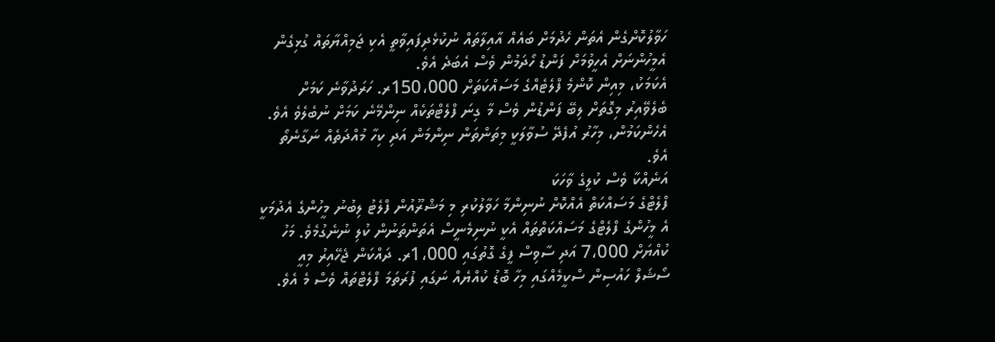ހަވާލުކޮށްގެން އެތަން ހެދުމަށް ބައެއް އާއިލާތައް ނުކުޅެދިފައިވާތީ އެކި ޖަމިއްޔާތައް ގުޅިގެން އެމީހުންނަށް އެހީވުމަށް ފަންޑު ހޯދަމުން ވެސް އެބަދެ އެވެ.
އެކަމަކު، މިއިން ކޮންމެ ފްލެޓެއްގެ މަސައްކަތަށް 150،000ރ. ހަރަދުވާނެ ކަމަށް ބެލެވޭއިރު މިގޮތަށް ލިބޭ ފަންޑުން ވެސް މާ ގިނަ ފްލެޓްތަކެއް ނިންމޭނެ ކަމަށް ނުބެލެވެ އެވެ. އެހެންކަމުން، މިހާރު އުފެދޭ ސުވާލަކީ މިތަންތަން ނިންމަން އަދި ކިހާ މުއްދަތެއް ނަގާނެތޯ އެވެ.
އަނެއްކާ ވެސް ކުލީގެ ވާހަކަ
ފްލެޓްގެ މަސައްކަތް އެއްކޮށް ނުނިންމާ ހަވާލުކުރި މި މަޝްރޫއުން ފްލެޓު ލިބުނު މީހުންގެ އެދުމަކީ އެ މީހުންގެ ފްލެޓްގެ މަސައްކަތްތައް އެކީ ނުނިމެނީސް އެތަންތަނުން ކުލި ނުނެގުމެވެ. މަހު ކުއްޔަށް 7،000 އަދި ސާވިސް ފީގެ ގޮތުގައި 1،000ރ. ދައްކަން ޖެހޭއިރު މިއީ ސޯޝަލް ހައުސިން ސްކީމެއްގައި މިހާ ބޮޑު ކުއްޔެއް ނަގައި ފުރަތަމަ ފްލެޓްތައް ވެސް މެ އެވެ.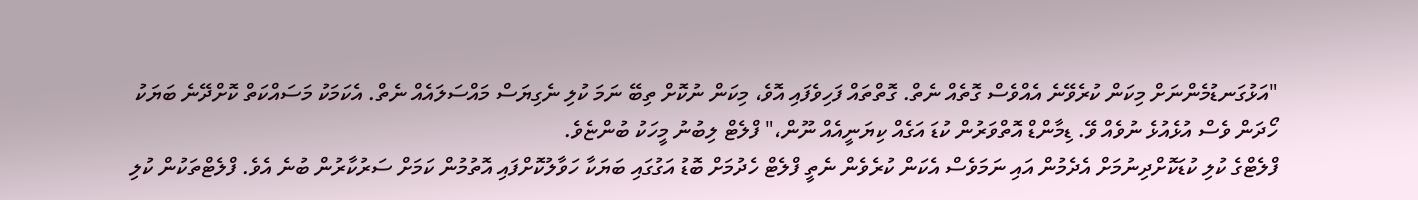"އަޅުގަނޑުމެންނަށް މިކަން ކުރެވޭނެ އެއްވެސް ގޮތެއް ނެތް. ގޮތްތައް ފަހިވެފައި އޮވެ، މިކަން ނުކޮށް ތިބޭ ނަމަ ކުލި ނެގިޔަސް މައްސަލައެއް ނެތް. އެކަމަކު މަސައްކަތް ކޮށްދޭނެ ބަޔަކު ހޯދަން ވެސް އުޅެއުޅެ ނުވެއް ވޭ. ޑިމާންޑް އޮތްވަރުން ކުޑަ އަގެއް ކިޔަނީއެއް ނޫން،" ފްލެޓް ލިބުނު މީހަކު ބުންޏެވެ.
ފްލެޓްގެ ކުލި ކުޑަކޮށްދިނުމަށް އެދެމުން އައި ނަމަވެސް އެކަން ކުރެވެން ނެތީ ފްލެޓް ހެދުމަށް ބޮޑު އަގުގައި ބަޔަކާ ހަވާލުކޮށްފައި އޮތުމުން ކަމަށް ސަރުކާރުން ބުނެ އެވެ. ފްލެޓްތަކުން ކުލި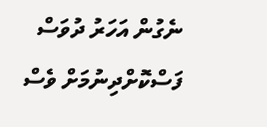ނެގުން އަހަރު ދުވަސް ފަސްކޮށްދިނުމަށް ވެސް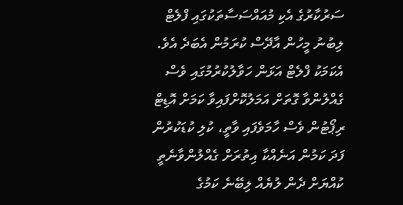ސަރުކާރުގެ އެކި މުއައްސަސާތަކުގައި ފްލެޓް ލިބުނު މީހުން އާދޭސް ކުރަމުން އެބަދެ އެވެ. އެކަމަކު ފްލެޓް އަޅަން ހަވާލުކުރުމުގައި ވެސް ގެއްލުންވާ ގޮތަށް އަމަލުކޮށްފައިވާ ކަމަށް އޮޑިޓް ރިޕޯޓުން ވެސް ހާމަވެފައި ވާތީ، ކުލި ކުޑަކުރުން ފަދަ ކަމުން އަނެއްކާ އިތުރަށް ގެއްލުންވާނެތީ ކުއްޔަށް ދެން ލުޔެއް ލިބޭނެ ކަމުގެ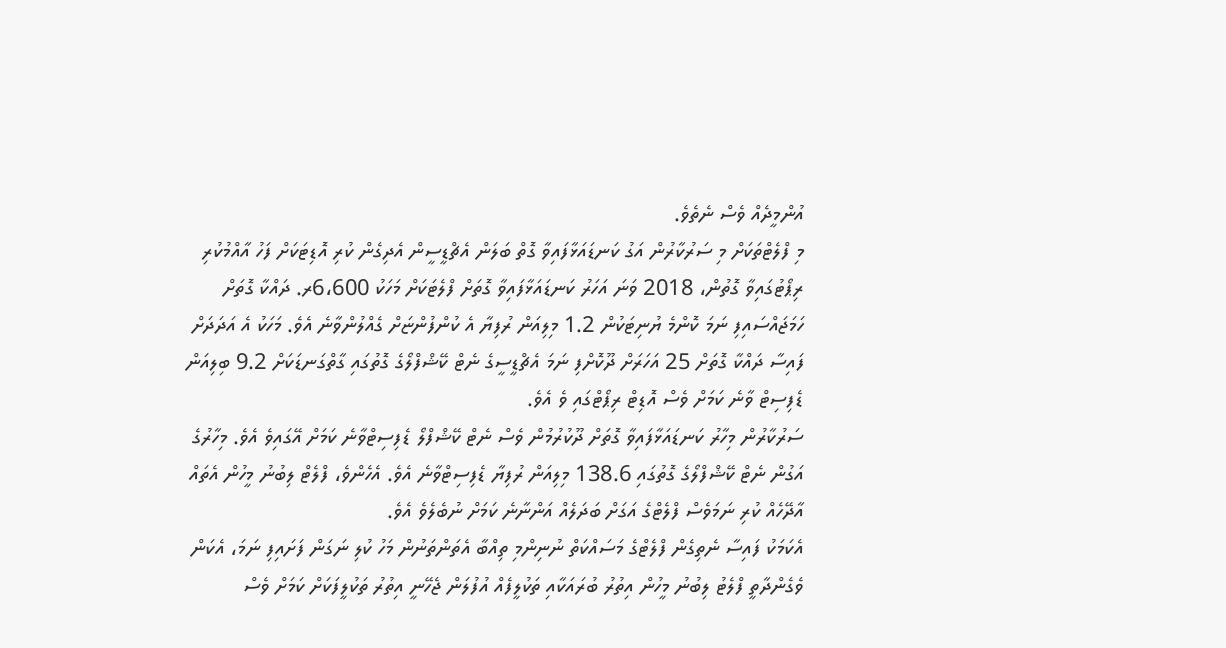އުންމީދެއް ވެސް ނެތެވެ.
މި ފްލެޓްތަކަށް މި ސަރުކާރުން އަގު ކަނޑައަޅާފައިވާ ގޮތް ބަލަން އެޗްޑީސީން އެދިގެން ކުރި އޮޑިޓަކަށް ފަހު އާއްމުކުރި ރިޕޯޓުގައިވާ ގޮތުން، 2018 ވަނަ އަހަރު ކަނޑައަޅާފައިވާ ގޮތަށް ފްލެޓަކަށް މަހަކު 6،600ރ. ދައްކާ ގޮތަށް ހަމަޖައްސައިފި ނަމަ ކޮންމެ ޔުނިޓަކުން 1.2 މިލިއަން ރުފިޔާ އެ ކުންފުންޏަށް ގެއްލުންވާނެ އެވެ. މަހަކު އެ އަދަދަށް ފައިސާ ދައްކާ ގޮތަށް 25 އަހަރަށް ދޫކޮށްފި ނަމަ އެޗްޑީސީގެ ނެޓް ކޭޝްފްލޯގެ ގޮތުގައި ގާތްގަނޑަކަށް 9.2 ބިލިއަން ޑެފިސިޓް ވާނެ ކަމަށް ވެސް އޮޑިޓް ރިޕޯޓްގައި ވެ އެވެ.
ސަރުކާރުން މިހާރު ކަނޑައަޅާފައިވާ ގޮތަށް ދޫކުރުމުން ވެސް ނެޓް ކޭޝްފްލޯ ޑެފިސިޓްވާނެ ކަމަށް އޭގައިވެ އެވެ. މިހާރުގެ އަގުން ނެޓް ކޭޝްފްލޯގެ ގޮތުގައި 138.6 މިލިއަން ރުފިޔާ ޑެފިސިޓްވާނެ އެވެ. އެހެންވެ، ފްލެޓް ލިބުނު މީހުން އެތައް އާދޭހެއް ކުރި ނަމަވެސް ފްލެޓްގެ އަގަށް ބަދަލެއް އަންނާނެ ކަމަށް ނުބެލެވެ އެވެ.
އެކަމަކު ފައިސާ ނެތިގެން ފްލެޓްގެ މަސައްކަތް ނުނިންމި ތިއްބާ އެތަންތަނުން މަހު ކުލި ނަގަން ފަށައިފި ނަމަ، އެކަން ވެގެންދާތީ ފްލެޓު ލިބުނު މީހުން އިތުރު ބުރައަކާއި ތަކުލީފެއް އުފުލަން ޖެހޭނީ އިތުރު ތަކުލީފަކަށް ކަމަށް ވެސް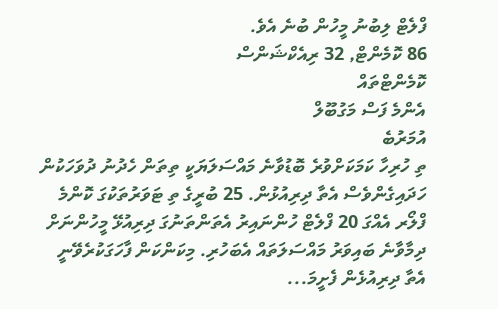ފްލެޓް ލިބުނު މީހުން ބުނެ އެވެ.
86 ކޮމެންޓް, 32 ރިއެކްޝަންސް
ކޮމެންޓްތައް
އެންމެ ފަސް މަގުބޫލް
އުމަރުބެ
ތި ހުރިހާ ކަމަކަށްވުރެ ބޮޑުވާނެ މައްސަލަޔަކީ ތިތަން ހެދުނު ދުވަހަކުން ހަދައިގެންވެސް އެތާ ދިރިއުޅުން. 25 ބުރީގެ ތި ޓަވަރުތަކުގަ ކޮންމެ ފްލޯރ އެއްގަ 20 ފްލެޓް ހުންނައިރު އެތަންތަނުގަ ދިރިއުޅޭ މީހުންނަށް ދިމާވާނެ ބައިވަރު މައްސަލަތައް އެބަހުރި. މިކަންކަން ފާހަގަކުރެވޭނީ އެތާ ދިރިއުޅެން ފެށީމަ...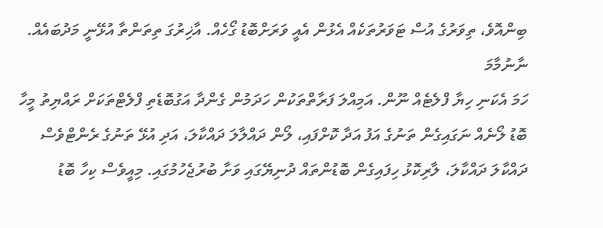ބިންއޮވެ، ތިވަރުގެ އުސް ޓަވަރުތަކެއް އެޅުން އެއީ ވަރަށްބޮޑު ގޯހެއް. އާޚިރުގަ ތިތަންތާ އުޅޭނީ މަދުބައެއް.
ނާނުމާމަ
ހަމަ އެކަނި ހިޔާ ފްލެޓެއް ނޫން. އަމިއްލަ ފަރާތްތަކުން ހަދަމުން ގެންދާ އަގުބޮޑެތި ފްލެޓްތަކަށް ރައްޔިތު މީހާ ބޮޑު ލޯނެއް ނަގައިގެން ތަނުގެ އަފު އަދާ ކޮށްފައި، ލޯން ދައްލާލަ ދައްކާލަ، އަދި އުޅޭ ތަނުގެ ރެންޓްވެސް ދައްކާލަ ދައްކާލަ، ލާރިކޮޅު ހިފައިގެން ބޮޑުންތައް ދުނިޔޭގައި ވަށާ ބުރުޖެހުމުގައި. މިއީވެސް ކިހާ ބޮޑު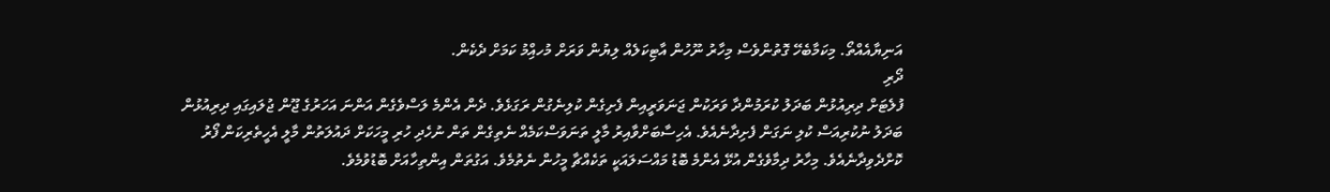އަނިޔާއެއްތޯ. މިކަމާބެހޭ ގޮތުންވެސް މިހާރު ނޫހުން އާޓިކަލެއް ލިޔުން ވަރަށް މުހއިްމު ކަމަށް ދެކެން.
ދޯރި
ފުލެޓަށް ދިރިއުޅުން ބަދަލު ކުރަމުންދާ ވަރަކުން ޖަނަވަރީއިން ފެށިގެން ކުލިނެގުން ރަގަޅެވެ. ދެން އެންމެ ލަސްވެގެން އަންނަ އަހަރުގެ ޖޫން ޖުލައިގައި ދިރިއުޅުން ބަދަލު ނުކުރިއަސް ކުލި ނަގަން ފެށިދާނެއެވެ. އެހިސާބަށްވާއިރު މާލީ ތަނަވަސްކަމެއް ނެތިގެން ތަން ނުހެދި ހުރި މީހަކަށް ދައުލަތުން މާލީ އެހީތެރިކަން ފޯރު ކޮށްދެވިދާނެއެވެ. މިހާރު ދިމާވެގެން އުޅޭ އެންމެ ބޮޑު މައްސަލައަކީ ތަކެއްޗާ މީހުން ނެތުމެވެ. އަގުތަން އިންތިހާއަށް ބޮޑުވުމެވެ.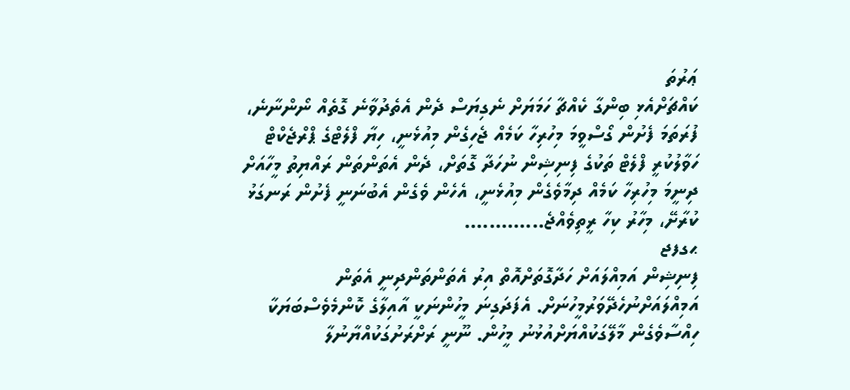ޢަރުތަ
ކައްޗަށްއެޅި ބިންގާ ކެއްޗާ ހަމަޔަށް ނެގިޔަސް ދެން އެތެދުވާނެ ގޮތެއް ނޯންނާނެ، ފުރަތަމަ ފެށުން ގޯސްވީމަ މިހުރިހާ ކަމެއް ޖެހިގެން މިއުޅެނީ، ހިޔާ ފްލެޓްގެ ޕްރްޖެކްޓް ހަވާލުކުރީ ފްލެޓް ތަކުގެ ފިނިޝިން ނުހަދާ ގޮތަށް، ދެން އެތަންތަން ރައްޔިތު މީހާއަށް ދިނީމަ މިހުރިހާ ކަމެއް ދިމާވެގެން މިއުޅެނީ، އެހެން ވެގެން އެބުނަނީ ފެށުން ރަނގަޅު ކުރާށޭ، މިހާރު ކިހާ ރީތިވެއްޖެ.............
ޙގފޖ
ފިނިޝިން އަމިއްލައަށް ހަދާގޮތަށްއޮތް އިރު އެތަންތަންދިނީ އެތަން އަމިއްލައަށްނުހެދޭވަރުމީހުނަށް. އެފަދަގިނަ މީހުންނަކީ އާއިލާގެ ކޮންމެވެސްބަޔަކާ ހިއްސާވެގެން މާލޭގަކުއްޔަށްއުޅުނު މީހުން. ނޫނީ ރަށްރަށުގަކުއްޔާނުލާ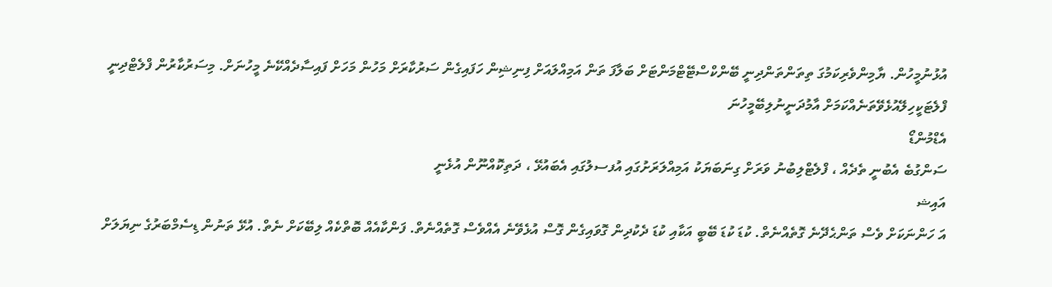އުޅުނުމީހުން. ޔާމިންވެރިކަމުގަ ތިތަންތަންދިނީ ބޭންކްސްޓޭޓްމަންޓަށް ބަލާފަ ތަން އަމިއްލައަށް ފިނިޝިން ހަފައިގެން ސަރުކާރަށް މަހުން މަހަށް ފައިސާދެއްކޭނެ މީހުނަށް. މިސަރުކާރުން ފްލެޓްދިނީ ފްލެޓަކީހިލޭއުޅެވޭތަނެއްކަމަށް އާމުދަނީނުލިބޭމީހުނަ
އެޑްމުންޑޯ
ސަންގުބެ އެބުނީ ތެދެއް ، ފްލެޓްލިބުނު ވަރަށް ގިނަބަޔަކު އަމިއްލަރަށުގައި އުފސލުގައި އެބައުޅޭ ، ދަތިކޮއްނޫން އުޅެނީ
އައިޝ
އަ ހަންނަކަށް ވެސް ތަންޙެދޭނެ ގޮތެއްނެތް. ކުޑަ ކުޑަ ބޭބީ އަކާއި ކުޑަ ދެކުދިން ގޮވައިގެން ގޮސް އުޅެވޭނެ އެއްވެސް ގޮތެއްނެތް. ފަންކާއެއް ބޮތްކެއް ލިބޭކަށް ނެތް. އުޅޭ ތަނުން ޑިސެމްބަރުގެ ނިޔަލަށް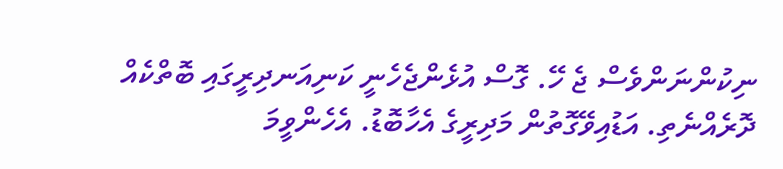ނިކުންނަންވެސް ޖެ ހޭ. ގޮސް އުޅެންޖެހެނީ ކަނިއަނދިރީގައި ބޮތްކެއް ދޮރެއްނެތި. އަޑުއިވޭގޮތުން މަދިރީގެ އެހާބޮޑު. އެހެންވީމަ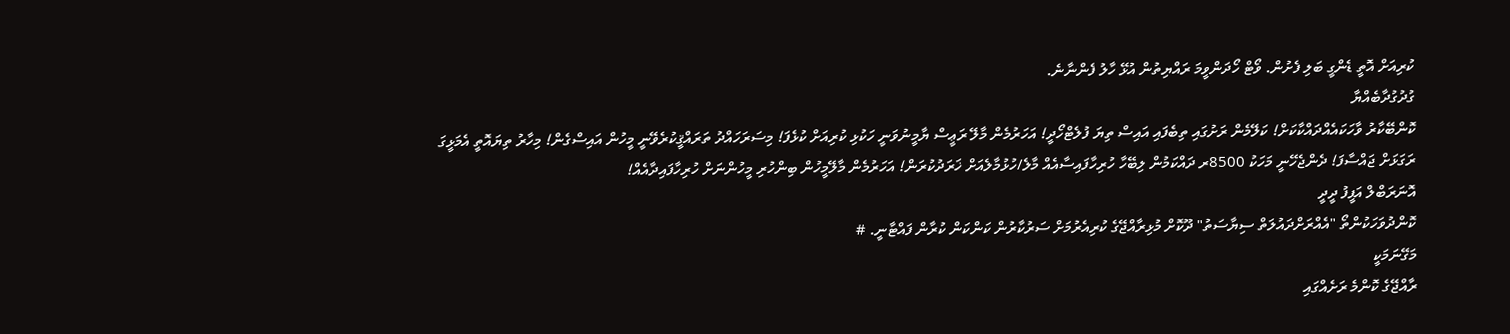ކުރިއަށް އޮތީ ޑެންގީ ބަލި ފެށުން. ވޯޓް ހޯދަންވީމަ ރައްޔިތުން އުޅޭ ހާލު ފެންނާނެ.
ގުދުގުދާބެއްޔާ
ކޮންބޭކާރު ވާހަކައެއްދައްކާކަށް! ކަލޭމެން ރަށުގައި ތިބެފައި އައިސް ތިޔަ ފުލެޓްހޯދީ! އަހަރުމެން މާލޭ ރަޢީސް ޔާމީނުވަނީ ހަކުޅި ކުރިއަށް ކުޅެފަ! މިސަރަހައްދު ތަރައްޤީކުރެވޭނީ މީހުން އައިސްގެން! މިހާރު ތިޔައޮތީ އެމަޅީގަ ރަގަޅަށް ޖައްސާފަ! ދެންޖެހޭނީ މަހަކު 8500ރ ދައްކަމުން ލިބޭހާ ހުރިހާފައިސާއެއް މާލެ/ހުޅުމާލެއަށް ޚަރަދުކުރަން! އަހަރުމެން މާލޭމީހުން ބިންހުރި މީހުންނަށް ހުރިހާފައިދާއެއް!
އޮނަރަބްލް އަފީފު ދީދީ
ކޮންދުވަހަކުންތޯ "އެއްރަށްދައުލަތް ސިޔާސަތު" ދޫކޮށް މުޅިރާއްޖޭގެ ކުރިއެރުމަށް ސަރުކާރުން ކަންކަން ކުރާން ފައްޓާނީ. #
މަގޭނަމަކީ
ރާއްޖޭގެ ކޮންމެ ރަށެއްގައި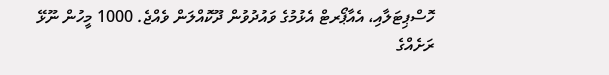ހޮސްޕިޓަލާއި، އެއާޕޯރޓް އެޅުމުގެ ވައުދުވުން ދޫކޮއްލަން ވެއްޖެ. 1000 މީހުން ނޫޅޭ ރަށެއްގެ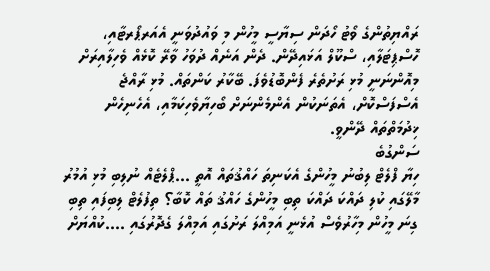ރައްޔިތުންގެ ވޯޓު ހޯދަން ސިޔާސީ މީހުން މި ވައުދުވަނީ އެއަރޕޯރޓާއި، ހޮސްޕިޓަލާއި، ސްކޫލް އަޅައިދޭން. ދެން އަނެއް ދުވަހު ވާރޭ ކޮޅެއް ވެހިލާއިރަށް މިއޮންނަނީ މުޅި ރަށުތެރެ ފެންބޮޑުވެފަ. ބޭކާރު ކަންތައް. މުޅި ރާއްޖެ އެސްފަސްކޮށް، އެތަނަކުން އެންމެންނަށް ބޯހިޔާވެހިކަމާއި، އެހެނިހެން ޚިދުމަތްތައް ދޭންވީ.
ސަންގުބެ
ހިޔާ ފްލެޓް ލިބުނު މީހުންގެ އެކަނިތަ ހައްޤުތައް އޮތީ ...ޕްލެޓެއް ނުލިބި މުޅި އުމުރު މާލޭގައި ކުލި ދައްކަ ދައްކަ ތިބި މީހުންގެ ހައްޤު ތައް ކޮބާ؟ ތިފުލެޓް ލިބިފައި ތިބި ގިނަ މީހުން މިހާރުވެސް އުޅެނީ އަމިއްލަ ރަށުގައި އަމިއްލަ ގެދޮރުގައި ....ކުއްޔަށް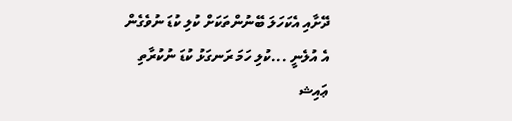ދޭށާއި އެކަހަލަ ބޭނުންތަކަށް ކުލި ކުޑަ ނުވެގެން އެ އުލެނީ ...ކުލި ހަމަ ރަނގަޅު ކުޑަ ނުކުރާތި
ޢައިޝ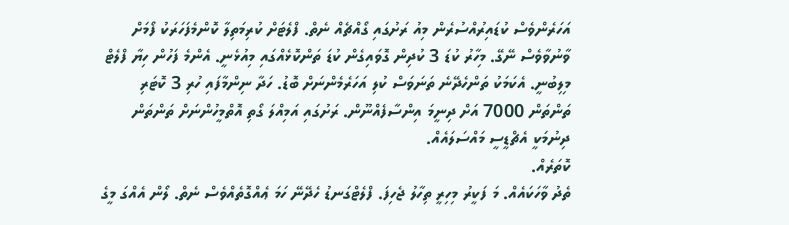އަހަރެންވެސް ކުޑައިރުއްސުރެން މިއު ރަށުގައި ގޯއްޗެއް ނެތް. ފްލެޓަށް ކުރިމަތިލާ ކޮންމެފަހަރަކު ފޯމަށް ވާނުވާވެސް ނޭގޭ. މިހާރު ކުޑަ 3 ކުދިން ގޮވައިގެން ކުޑަ ތަންކޮޅެއްގައި މިއުޅެނީ. އެންމެ ފަހުން ހިޔާ ފްލެޓް މިލިބުނީ. އެކަމަކު ތަންހެދޭނެ ތަނަވަސް ކުލި އަހަރެމެންނަށް ބޮޑު. ހަދާ ނިންމާފައި ހުރި 3 ކޮޓަރި ތަންތަން 7000 އަށް ދިނީމަ އިންސާފެއްނޫން. ރަށުގައި އަމިއްލަ ގޯތި އޮތްމީހުންނަށް ތަންތަން ދިނުމަކީ އެޗްޑީސީ މައްސަލައެއް.
ކޮތަރެއް.
ތެދު ވާހަކައެއް. މަ ފަކީރު މިހިރީ ތިހާލު ޖެހިފަ. ފްލެޓްގަނޑު ހެދޭނޭ ހަމަ ޢެއްގޮތެއްވެސް ނެތް. ލޯން އެއްގަ މީގެ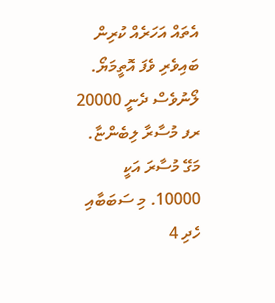އެތައް އަހަރެއް ކުރިން ބައިވެރި ވެފަ އޮތީމަޔޯ. ލޯނުވެސް ދެނީ 20000 ރފ މުސާރާ ލިބެންޏާ. މަގޭ މުސާރަ އަކީ 10000. މި ސަބަބާއި ހެދި 4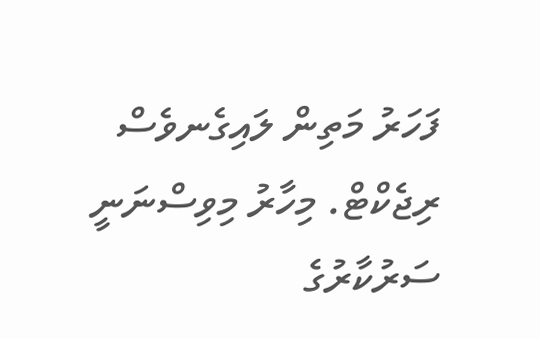ފަހަރު މަތިން ލައިގެނވެސް ރިޖެކްޓް. މިހާރު މިވިސްނަނީ ސަރުކާރުގެ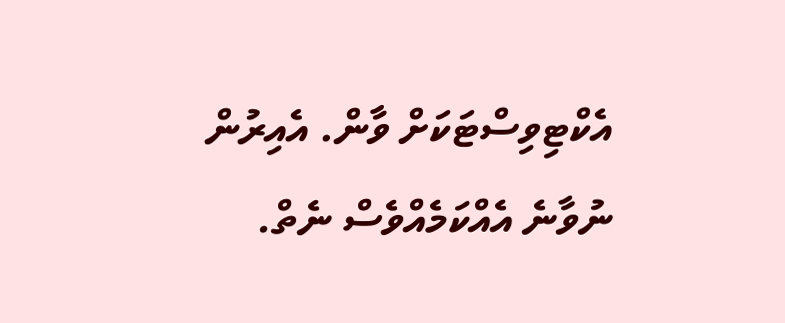އެކްޓިވިސްޓަކަށް ވާން. އެއިރުން ނުވާނެ އެއްކަމެއްވެސް ނެތް.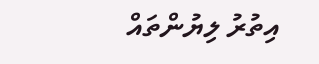އިތުރު ލިޔުންތައް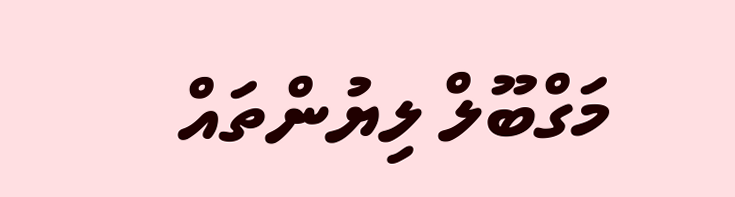މަގްބޫލް ލިޔުންތައް